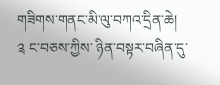གཟིགས་གནང་མི་ལུ་བཀའ་དྲིན་ཆེ།
༉ ང་བཅས་ཀྱིས་ ཉིན་བསྟར་བཞིན་དུ་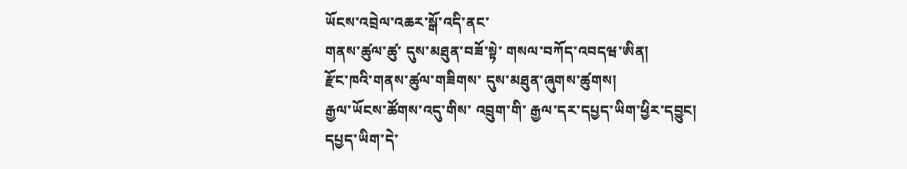ཡོངས་འབྲེལ་འཆར་སྒོ་འདི་ནང་
གནས་ཚུལ་ཚུ་ དུས་མཐུན་བཟོ་སྟེ་ གསལ་བཀོད་འབདཝ་ཨིན།
རྫོང་ཁའི་གནས་ཚུལ་གཟིགས་ དུས་མཐུན་ཞུགས་ཚུགས།
རྒྱལ་ཡོངས་ཚོགས་འདུ་གིས་ འབྲུག་གི་ རྒྱལ་དར་དཔྱད་ཡིག་ཕྱིར་དབྱུང།
དཔྱད་ཡིག་དེ་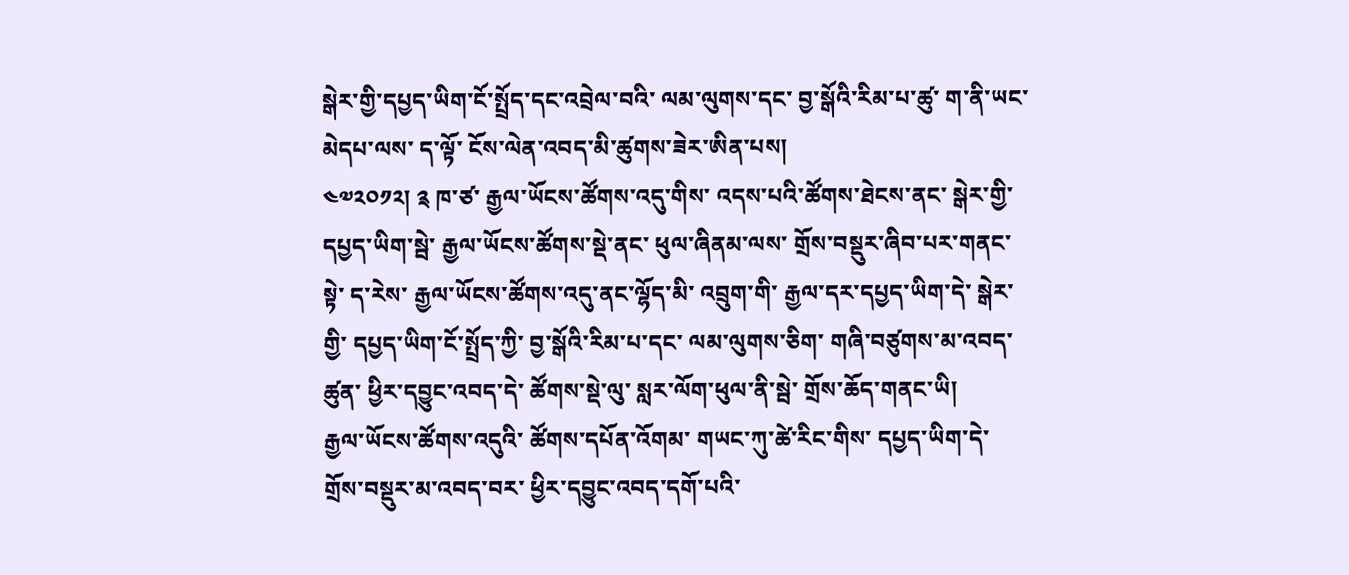སྒེར་གྱི་དཔྱད་ཡིག་ངོ་སྤྲོད་དང་འབྲེལ་བའི་ ལམ་ལུགས་དང་ བྱ་སྒོའི་རིམ་པ་ཚུ་ ག་ནི་ཡང་མེདཔ་ལས་ ད་ལྟོ་ ངོས་ལེན་འབད་མི་ཚུགས་ཟེར་ཨིན་པས།
༤༧༢༠༡༢། ༉ ཁ་ཙ་ རྒྱལ་ཡོངས་ཚོགས་འདུ་གིས་ འདས་པའི་ཚོགས་ཐེངས་ནང་ སྒེར་གྱི་དཔྱད་ཡིག་སྦེ་ རྒྱལ་ཡོངས་ཚོགས་སྡེ་ནང་ ཕུལ་ཞིནམ་ལས་ གྲོས་བསྡུར་ཞིབ་པར་གནང་སྟེ་ ད་རེས་ རྒྱལ་ཡོངས་ཚོགས་འདུ་ནང་ལྷོད་མི་ འབྲུག་གི་ རྒྱལ་དར་དཔྱད་ཡིག་དེ་ སྒེར་གྱི་ དཔྱད་ཡིག་ངོ་སྤྲོད་ཀྱི་ བྱ་སྒོའི་རིམ་པ་དང་ ལམ་ལུགས་ཅིག་ གཞི་བཙུགས་མ་འབད་ཚུན་ ཕྱིར་དབྱུང་འབད་དེ་ ཚོགས་སྡེ་ལུ་ སླར་ལོག་ཕུལ་ནི་སྦེ་ གྲོས་ཆོད་གནང་ཡི།
རྒྱལ་ཡོངས་ཚོགས་འདུའི་ ཚོགས་དཔོན་འོགམ་ གཡང་ཀུ་ཚེ་རིང་གིས་ དཔྱད་ཡིག་དེ་ གྲོས་བསྡུར་མ་འབད་བར་ ཕྱིར་དབྱུང་འབད་དགོ་པའི་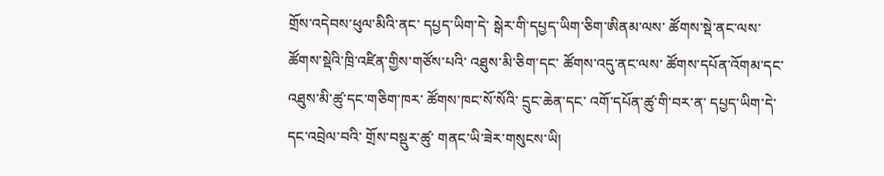གྲོས་འདེབས་ཕུལ་མིའི་ནང་ དཔྱད་ཡིག་དེ་ སྒེར་གི་དཔྱད་ཡིག་ཅིག་ཨིནམ་ལས་ ཚོགས་སྡེ་ནང་ལས་ ཚོགས་སྡེའི་ཁྲི་འཛིན་གྱིས་གཙོས་པའི་ འཐུས་མི་ཅིག་དང་ ཚོགས་འདུ་ནང་ལས་ ཚོགས་དཔོན་འོགམ་དང་ འཐུས་མི་ཚུ་དང་གཅིག་ཁར་ ཚོགས་ཁང་སོ་སོའི་ དྲུང་ཆེན་དང་ འགོ་དཔོན་ཚུ་གི་བར་ན་ དཔྱད་ཡིག་དེ་དང་འབྲེལ་བའི་ གྲོས་བསྡུར་ཚུ་ གནང་ཡི་ཟེར་གསུངས་ཡི།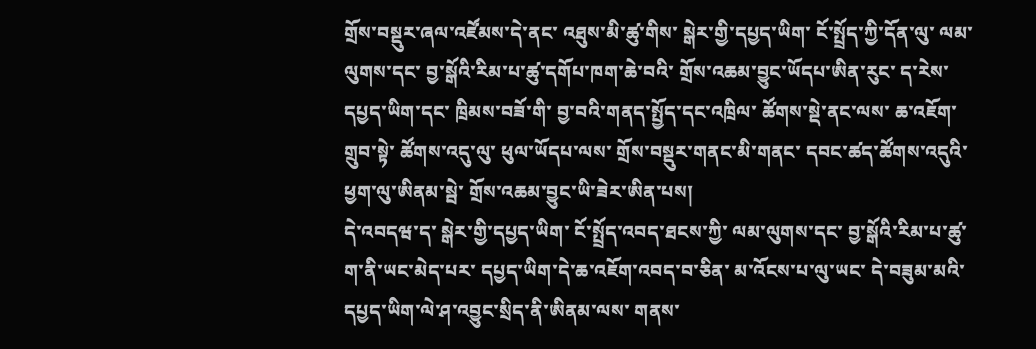གྲོས་བསྡུར་ཞལ་འཛོམས་དེ་ནང་ འཐུས་མི་ཚུ་གིས་ སྒེར་གྱི་དཔྱད་ཡིག་ ངོ་སྤྲོད་ཀྱི་དོན་ལུ་ ལམ་ལུགས་དང་ བྱ་སྒོའི་རིམ་པ་ཚུ་དགོཔ་ཁག་ཆེ་བའི་ གྲོས་འཆམ་བྱུང་ཡོདཔ་ཨིན་རུང་ ད་རེས་ དཔྱད་ཡིག་དང་ ཁྲིམས་བཟོ་གི་ བྱ་བའི་གནད་སྤྱོད་དང་འཁྲིལ་ ཚོགས་སྡེ་ནང་ལས་ ཆ་འཇོག་གྲུབ་སྟེ་ ཚོགས་འདུ་ལུ་ ཕུལ་ཡོདཔ་ལས་ གྲོས་བསྡུར་གནང་མི་གནང་ དབང་ཚད་ཚོགས་འདུའི་ ཕྱག་ལུ་ཨིནམ་སྦེ་ གྲོས་འཆམ་བྱུང་ཡི་ཟེར་ཨིན་པས།
དེ་འབདཝ་ད་ སྒེར་གྱི་དཔྱད་ཡིག་ ངོ་སྤྲོད་འབད་ཐངས་ཀྱི་ ལམ་ལུགས་དང་ བྱ་སྒོའི་རིམ་པ་ཚུ་ ག་ནི་ཡང་མེད་པར་ དཔྱད་ཡིག་དེ་ཆ་འཇོག་འབད་བ་ཅིན་ མ་འོངས་པ་ལུ་ཡང་ དེ་བཟུམ་མའི་ དཔྱད་ཡིག་ལེ་ཤ་འབྱུང་སྲིད་ནི་ཨིནམ་ལས་ གནས་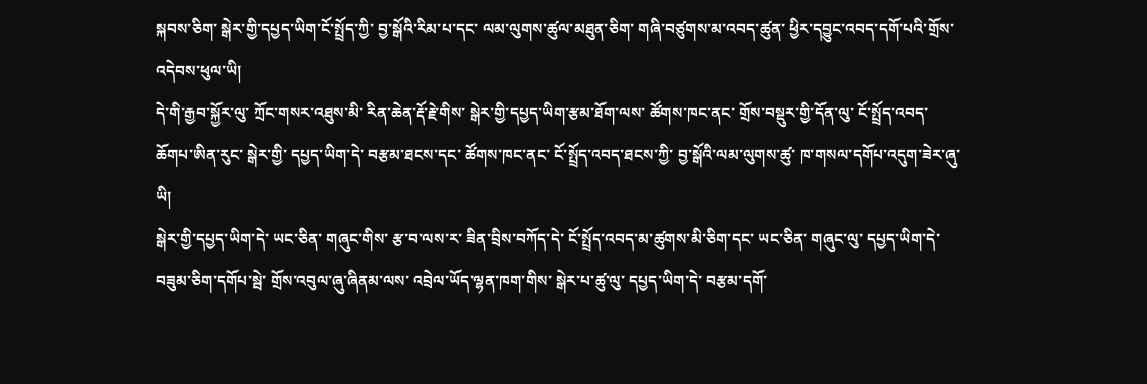སྐབས་ཅིག་ སྒེར་གྱི་དཔྱད་ཡིག་ངོ་སྤྲོད་ཀྱི་ བྱ་སྒོའི་རིམ་པ་དང་ ལམ་ལུགས་ཚུལ་མཐུན་ཅིག་ གཞི་བཙུགས་མ་འབད་ཚུན་ ཕྱིར་དབྱུང་འབད་དགོ་པའི་གྲོས་འདེབས་ཕུལ་ཡི།
དེ་གི་རྒྱབ་སྐྱོར་ལུ་ ཀྲོང་གསར་འཐུས་མི་ རིན་ཆེན་རྡོ་རྗེ་གིས་ སྒེར་གྱི་དཔྱད་ཡིག་རྩམ་ཐོག་ལས་ ཚོགས་ཁང་ནང་ གྲོས་བསྡུར་གྱི་དོན་ལུ་ ངོ་སྤྲོད་འབད་ཆོགཔ་ཨིན་རུང་ སྒེར་གྱི་ དཔྱད་ཡིག་དེ་ བརྩམ་ཐངས་དང་ ཚོགས་ཁང་ནང་ ངོ་སྤྲོད་འབད་ཐངས་ཀྱི་ བྱ་སྒོའི་ལམ་ལུགས་ཚུ་ ཁ་གསལ་དགོཔ་འདུག་ཟེར་ཞུ་ཡི།
སྒེར་གྱི་དཔྱད་ཡིག་དེ་ ཡང་ཅིན་ གཞུང་གིས་ རྩ་བ་ལས་ར་ ཟིན་བྲིས་བཀོད་དེ་ ངོ་སྤྲོད་འབད་མ་ཚུགས་མི་ཅིག་དང་ ཡང་ཅིན་ གཞུང་ལུ་ དཔྱད་ཡིག་དེ་བཟུམ་ཅིག་དགོཔ་སྦེ་ གྲོས་འབུལ་ཞུ་ཞིནམ་ལས་ འབྲེལ་ཡོད་ལྷན་ཁག་གིས་ སྒེར་པ་ཚུ་ལུ་ དཔྱད་ཡིག་དེ་ བརྩམ་དགོ་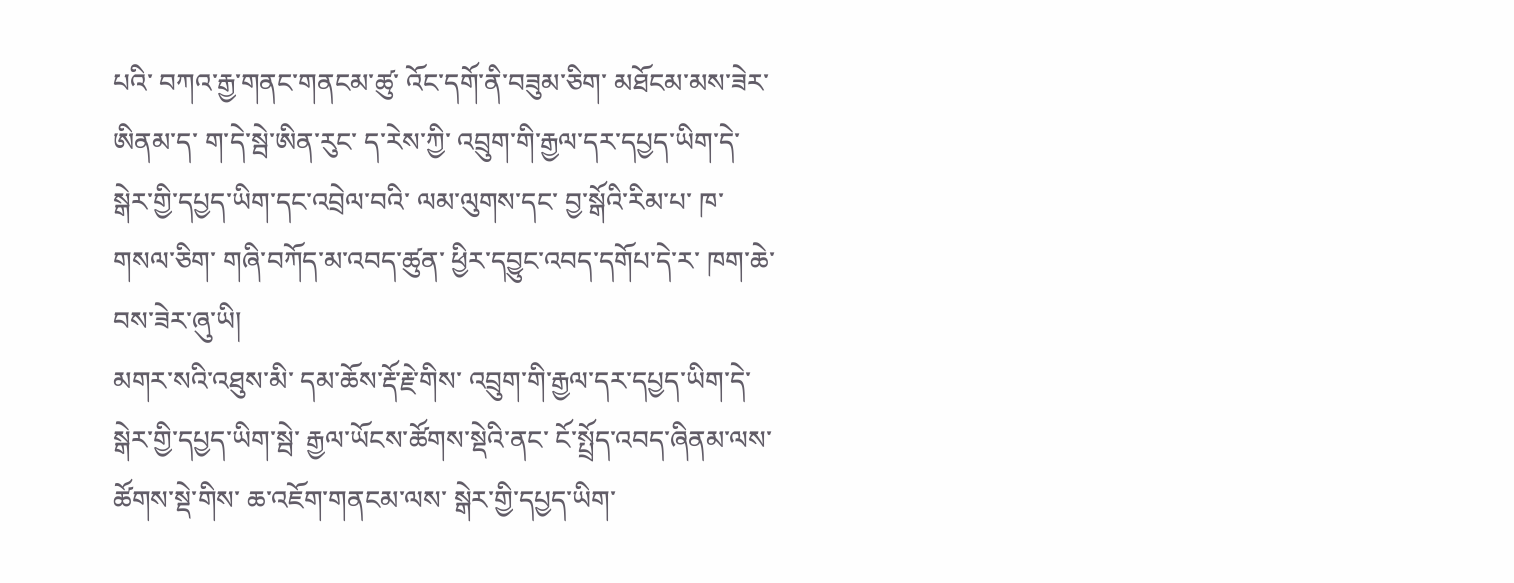པའི་ བཀའ་རྒྱ་གནང་གནངམ་ཚུ་ འོང་དགོ་ནི་བཟུམ་ཅིག་ མཐོངམ་མས་ཟེར་ཨིནམ་ད་ ག་དེ་སྦེ་ཨིན་རུང་ ད་རེས་ཀྱི་ འབྲུག་གི་རྒྱལ་དར་དཔྱད་ཡིག་དེ་ སྒེར་གྱི་དཔྱད་ཡིག་དང་འབྲེལ་བའི་ ལམ་ལུགས་དང་ བྱ་སྒོའི་རིམ་པ་ ཁ་གསལ་ཅིག་ གཞི་བཀོད་མ་འབད་ཚུན་ ཕྱིར་དབྱུང་འབད་དགོཔ་དེ་ར་ ཁག་ཆེ་བས་ཟེར་ཞུ་ཡི།
མགར་སའི་འཐུས་མི་ དམ་ཆོས་རྡོ་རྗེ་གིས་ འབྲུག་གི་རྒྱལ་དར་དཔྱད་ཡིག་དེ་ སྒེར་གྱི་དཔྱད་ཡིག་སྦེ་ རྒྱལ་ཡོངས་ཚོགས་སྡེའི་ནང་ ངོ་སྤྲོད་འབད་ཞིནམ་ལས་ ཚོགས་སྡེ་གིས་ ཆ་འཇོག་གནངམ་ལས་ སྒེར་གྱི་དཔྱད་ཡིག་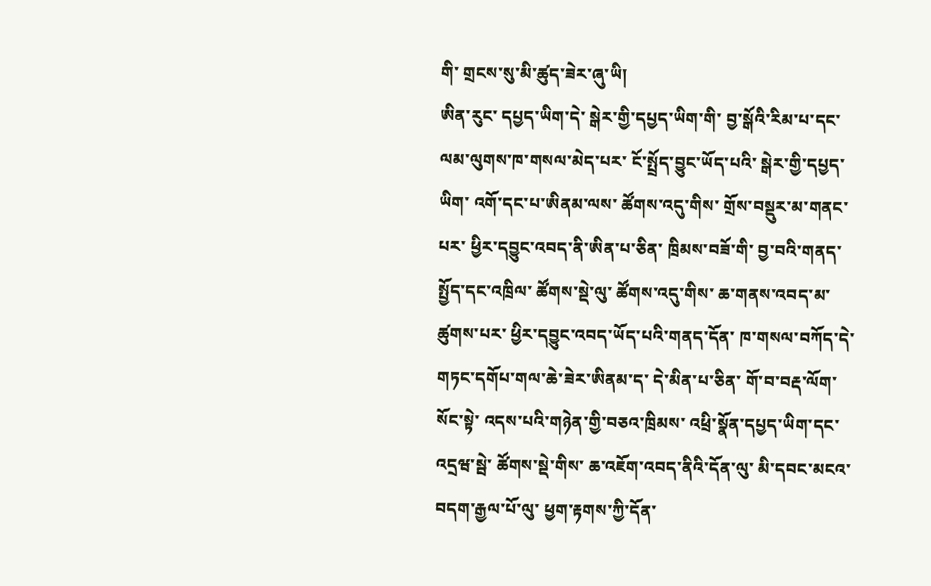གི་ གྲངས་སུ་མི་ཚུད་ཟེར་ཞུ་ཡི།
ཨིན་རུང་ དཔྱད་ཡིག་དེ་ སྒེར་གྱི་དཔྱད་ཡིག་གི་ བྱ་སྒོའི་རིམ་པ་དང་ ལམ་ལུགས་ཁ་གསལ་མེད་པར་ ངོ་སྤྲོད་བྱུང་ཡོད་པའི་ སྒེར་གྱི་དཔྱད་ཡིག་ འགོ་དང་པ་ཨིནམ་ལས་ ཚོགས་འདུ་གིས་ གྲོས་བསྡུར་མ་གནང་པར་ ཕྱིར་དབྱུང་འབད་ནི་ཨིན་པ་ཅིན་ ཁྲིམས་བཟོ་གི་ བྱ་བའི་གནད་སྤྱོད་དང་འཁྲིལ་ ཚོགས་སྡེ་ལུ་ ཚོགས་འདུ་གིས་ ཆ་གནས་འབད་མ་ཚུགས་པར་ ཕྱིར་དབྱུང་འབད་ཡོད་པའི་གནད་དོན་ ཁ་གསལ་བཀོད་དེ་ གཏང་དགོཔ་གལ་ཆེ་ཟེར་ཨིནམ་ད་ དེ་མིན་པ་ཅིན་ གོ་བ་བརྡ་ལོག་སོང་སྟེ་ འདས་པའི་གཉེན་གྱི་བཅའ་ཁྲིམས་ འཕྲི་སྣོན་དཔྱད་ཡིག་དང་འདྲཝ་སྦེ་ ཚོགས་སྡེ་གིས་ ཆ་འཇོག་འབད་ནིའི་དོན་ལུ་ མི་དབང་མངའ་བདག་རྒྱལ་པོ་ལུ་ ཕྱག་རྟགས་ཀྱི་དོན་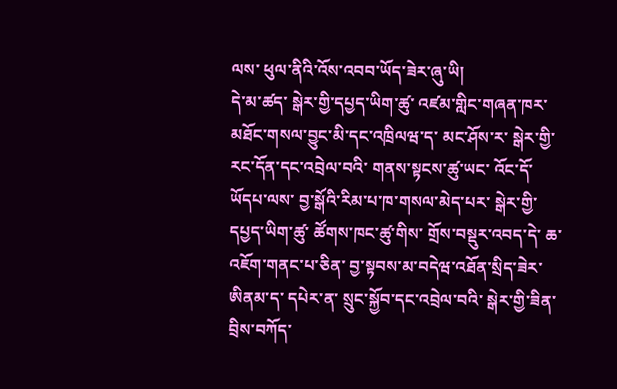ལས་ ཕུལ་ནིའི་འོས་འབབ་ཡོད་ཟེར་ཞུ་ཡི།
དེ་མ་ཚད་ སྒེར་གྱི་དཔྱད་ཡིག་ཚུ་ འཛམ་གླིང་གཞན་ཁར་ མཐོང་གསལ་བྱུང་མི་དང་འཁྲིལཝ་ད་ མང་ཤོས་ར་ སྒེར་གྱི་རང་དོན་དང་འབྲེལ་བའི་ གནས་སྟངས་ཚུ་ཡང་ འོང་དོ་ཡོདཔ་ལས་ བྱ་སྒོའི་རིམ་པ་ཁ་གསལ་མེད་པར་ སྒེར་གྱི་དཔྱད་ཡིག་ཚུ་ ཚོགས་ཁང་ཚུ་གིས་ གྲོས་བསྡུར་འབད་དེ་ ཆ་འཇོག་གནང་པ་ཅིན་ བྱ་སྟབས་མ་བདེཝ་འཐོན་སྲིད་ཟེར་ཨིནམ་ད་ དཔེར་ན་ སྲུང་སྐྱོབ་དང་འབྲེལ་བའི་ སྒེར་གྱི་ཟིན་བྲིས་བཀོད་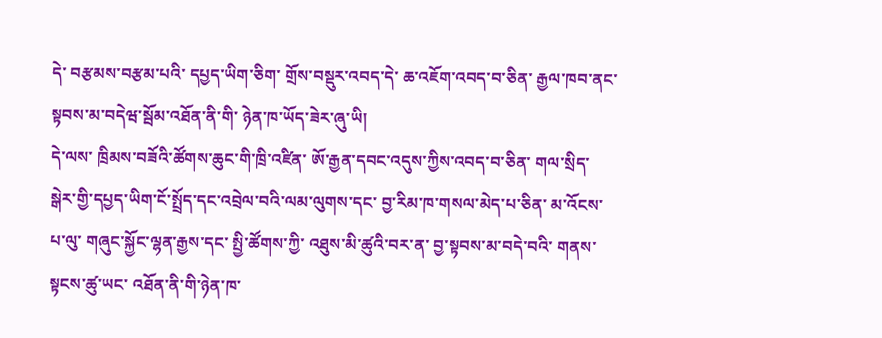དེ་ བརྩམས་བརྩམ་པའི་ དཔྱད་ཡིག་ཅིག་ གྲོས་བསྡུར་འབད་དེ་ ཆ་འཇོག་འབད་བ་ཅིན་ རྒྱལ་ཁབ་ནང་ སྟབས་མ་བདེཝ་སྦོམ་འཐོན་ནི་གི་ ཉེན་ཁ་ཡོད་ཟེར་ཞུ་ཡི།
དེ་ལས་ ཁྲིམས་བཟོའི་ཚོགས་ཆུང་གི་ཁྲི་འཛིན་ ཨོ་རྒྱན་དབང་འདུས་ཀྱིས་འབད་བ་ཅིན་ གལ་སྲིད་ སྒེར་གྱི་དཔྱད་ཡིག་ངོ་སྤྲོད་དང་འབྲེལ་བའི་ལམ་ལུགས་དང་ བྱ་རིམ་ཁ་གསལ་མེད་པ་ཅིན་ མ་འོངས་པ་ལུ་ གཞུང་སྐྱོང་ལྷན་རྒྱས་དང་ སྤྱི་ཚོགས་ཀྱི་ འཐུས་མི་ཚུའི་བར་ན་ བྱ་སྟབས་མ་བདེ་བའི་ གནས་སྟངས་ཚུ་ཡང་ འཐོན་ནི་གི་ཉེན་ཁ་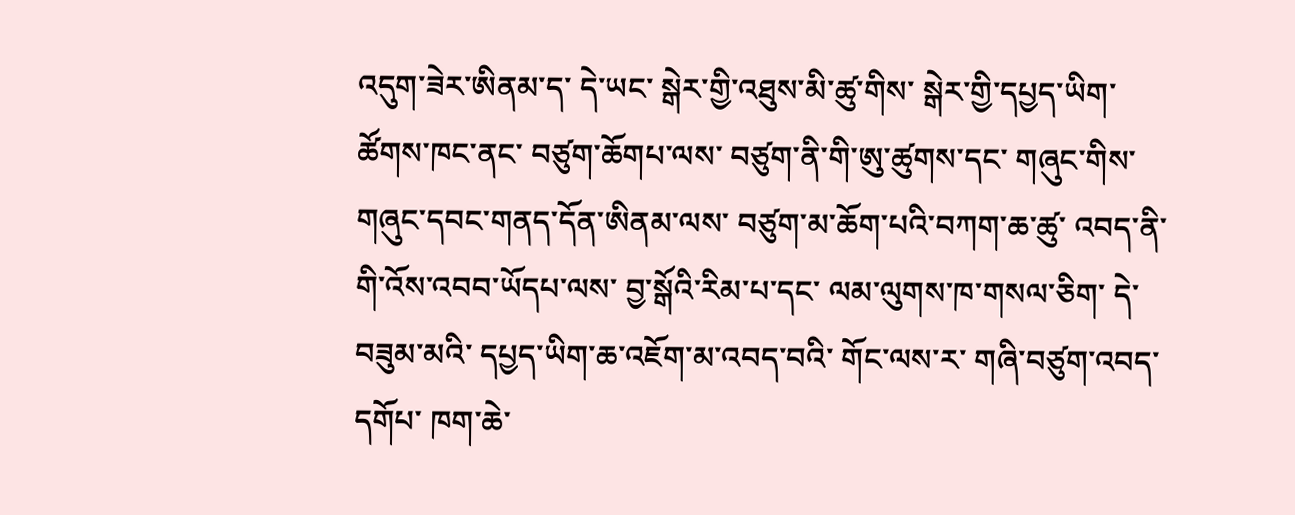འདུག་ཟེར་ཨིནམ་ད་ དེ་ཡང་ སྒེར་གྱི་འཐུས་མི་ཚུ་གིས་ སྒེར་གྱི་དཔྱད་ཡིག་ ཚོགས་ཁང་ནང་ བཙུག་ཆོགཔ་ལས་ བཙུག་ནི་གི་ཨུ་ཚུགས་དང་ གཞུང་གིས་ གཞུང་དབང་གནད་དོན་ཨིནམ་ལས་ བཙུག་མ་ཆོག་པའི་བཀག་ཆ་ཚུ་ འབད་ནི་གི་འོས་འབབ་ཡོདཔ་ལས་ བྱ་སྒོའི་རིམ་པ་དང་ ལམ་ལུགས་ཁ་གསལ་ཅིག་ དེ་བཟུམ་མའི་ དཔྱད་ཡིག་ཆ་འཇོག་མ་འབད་བའི་ གོང་ལས་ར་ གཞི་བཙུག་འབད་དགོཔ་ ཁག་ཆེ་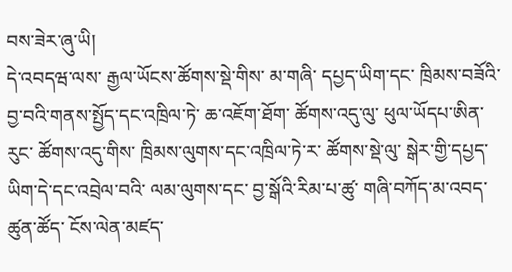བས་ཟེར་ཞུ་ཡི།
དེ་འབདཝ་ལས་ རྒྱལ་ཡོངས་ཚོགས་སྡེ་གིས་ མ་གཞི་ དཔྱད་ཡིག་དང་ ཁྲིམས་བཟོའི་བྱ་བའི་གནས་སྤྱོད་དང་འཁྲིལ་ཏེ་ ཆ་འཇོག་ཐོག་ ཚོགས་འདུ་ལུ་ ཕུལ་ཡོདཔ་ཨིན་རུང་ ཚོགས་འདུ་གིས་ ཁྲིམས་ལུགས་དང་འཁྲིལ་ཏེ་ར་ ཚོགས་སྡེ་ལུ་ སྒེར་གྱི་དཔྱད་ཡིག་དེ་དང་འབྲེལ་བའི་ ལམ་ལུགས་དང་ བྱ་སྒོའི་རིམ་པ་ཚུ་ གཞི་བཀོད་མ་འབད་ཚུན་ཚོད་ ངོས་ལེན་མཛད་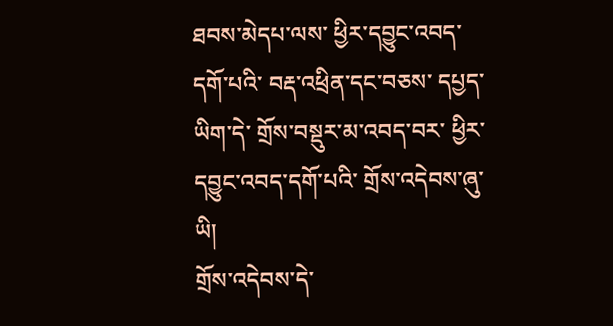ཐབས་མེདཔ་ལས་ ཕྱིར་དབྱུང་འབད་དགོ་པའི་ བརྡ་འཕྲིན་དང་བཅས་ དཔྱད་ཡིག་དེ་ གྲོས་བསྡུར་མ་འབད་བར་ ཕྱིར་དབྱུང་འབད་དགོ་པའི་ གྲོས་འདེབས་ཞུ་ཡི།
གྲོས་འདེབས་དེ་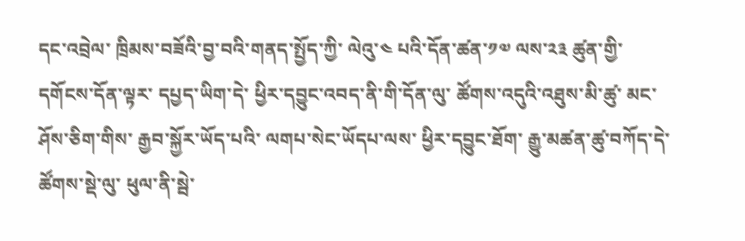དང་འབྲེལ་ ཁྲིམས་བཟོའི་བྱ་བའི་གནད་སྤྱོད་ཀྱི་ ལེའུ་༤ པའི་དོན་ཚན་༡༧ ལས་༢༣ ཚུན་གྱི་ དགོངས་དོན་ལྟར་ དཔྱད་ཡིག་དེ་ ཕྱིར་དབྱུང་འབད་ནི་གི་དོན་ལུ་ ཚོགས་འདུའི་འཐུས་མི་ཚུ་ མང་ཤོས་ཅིག་གིས་ རྒྱབ་སྐྱོར་ཡོད་པའི་ ལགཔ་སེང་ཡོདཔ་ལས་ ཕྱིར་དབྱུང་ཐོག་ རྒྱུ་མཚན་ཚུ་བཀོད་དེ་ ཚོགས་སྡེ་ལུ་ ཕུལ་ནི་སྦེ་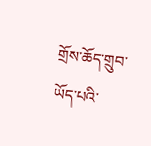གྲོས་ཆོད་གྲུབ་ཡོད་པའི་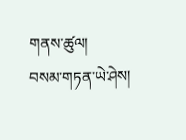གནས་ཚུལ།
བསམ་གཏན་ཡེ་ཤེས།